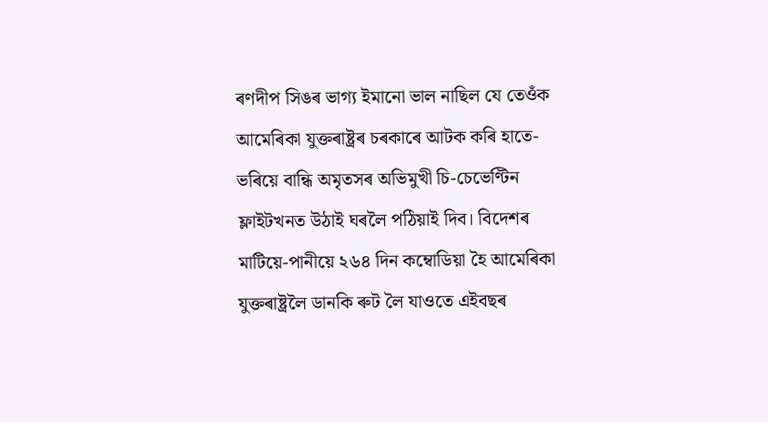ৰণদীপ সিঙৰ ভাগ্য ইমানো ভাল নাছিল যে তেওঁক আমেৰিকা যুক্তৰাষ্ট্ৰৰ চৰকাৰে আটক কৰি হাতে-ভৰিয়ে বান্ধি অমৃতসৰ অভিমুখী চি-চেভেণ্টিন ফ্লাইটখনত উঠাই ঘৰলৈ পঠিয়াই দিব। বিদেশৰ মাটিয়ে-পানীয়ে ২৬৪ দিন কম্বোডিয়া হৈ আমেৰিকা যুক্তৰাষ্ট্ৰলৈ ডানকি ৰুট লৈ যাওতে এইবছৰ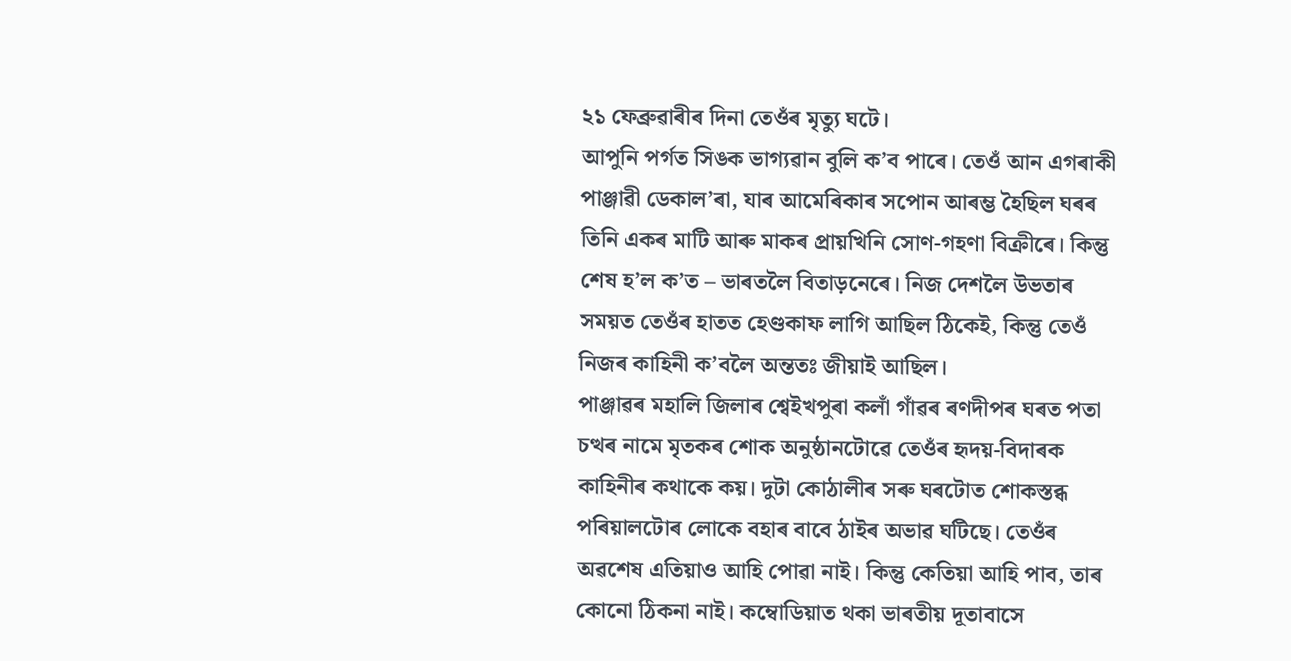২১ ফেব্ৰুৱাৰীৰ দিনা তেওঁৰ মৃত্যু ঘটে।
আপুনি পৰ্গত সিঙক ভাগ্যৱান বুলি ক’ব পাৰে। তেওঁ আন এগৰাকী পাঞ্জাৱী ডেকাল’ৰা, যাৰ আমেৰিকাৰ সপোন আৰম্ভ হৈছিল ঘৰৰ তিনি একৰ মাটি আৰু মাকৰ প্ৰায়খিনি সোণ-গহণা বিক্ৰীৰে। কিন্তু শেষ হ’ল ক’ত – ভাৰতলৈ বিতাড়নেৰে। নিজ দেশলৈ উভতাৰ সময়ত তেওঁৰ হাতত হেণ্ডকাফ লাগি আছিল ঠিকেই, কিন্তু তেওঁ নিজৰ কাহিনী ক’বলৈ অন্ততঃ জীয়াই আছিল।
পাঞ্জাৱৰ মহালি জিলাৰ শ্বেইখপুৰা কলাঁ গাঁৱৰ ৰণদীপৰ ঘৰত পতা চত্থৰ নামে মৃতকৰ শোক অনুষ্ঠানটোৱে তেওঁৰ হৃদয়-বিদাৰক কাহিনীৰ কথাকে কয়। দুটা কোঠালীৰ সৰু ঘৰটোত শোকস্তব্ধ পৰিয়ালটোৰ লোকে বহাৰ বাবে ঠাইৰ অভাৱ ঘটিছে। তেওঁৰ অৱশেষ এতিয়াও আহি পোৱা নাই। কিন্তু কেতিয়া আহি পাব, তাৰ কোনো ঠিকনা নাই। কম্বোডিয়াত থকা ভাৰতীয় দূতাবাসে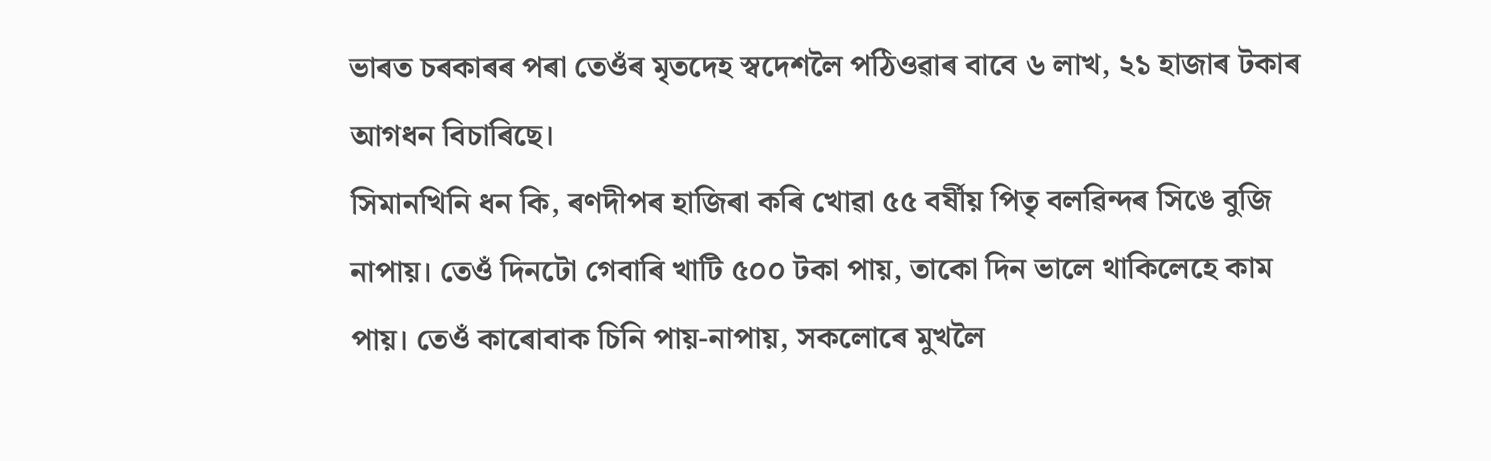ভাৰত চৰকাৰৰ পৰা তেওঁৰ মৃতদেহ স্বদেশলৈ পঠিওৱাৰ বাবে ৬ লাখ, ২১ হাজাৰ টকাৰ আগধন বিচাৰিছে।
সিমানখিনি ধন কি, ৰণদীপৰ হাজিৰা কৰি খোৱা ৫৫ বৰ্ষীয় পিতৃ বলৱিন্দৰ সিঙে বুজি নাপায়। তেওঁ দিনটো গেবাৰি খাটি ৫০০ টকা পায়, তাকো দিন ভালে থাকিলেহে কাম পায়। তেওঁ কাৰোবাক চিনি পায়-নাপায়, সকলোৰে মুখলৈ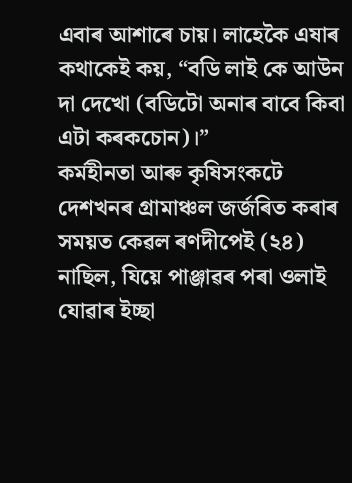এবাৰ আশাৰে চায়। লাহেকৈ এষাৰ কথাকেই কয়, “বডি লাই কে আউন দা দেখো (বডিটো অনাৰ বাবে কিবা এটা কৰকচোন)।”
কৰ্মহীনতা আৰু কৃষিসংকটে দেশখনৰ গ্ৰামাঞ্চল জৰ্জৰিত কৰাৰ সময়ত কেৱল ৰণদীপেই (২৪) নাছিল, যিয়ে পাঞ্জাৱৰ পৰা ওলাই যোৱাৰ ইচ্ছা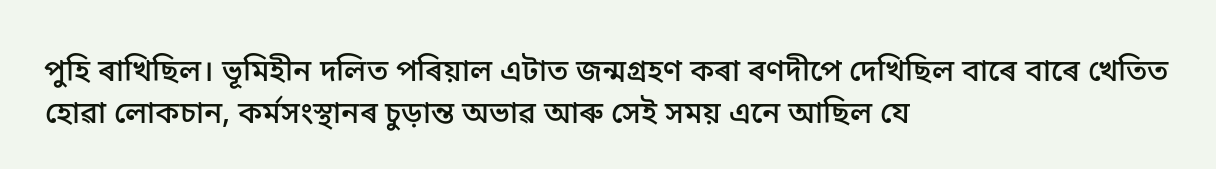পুহি ৰাখিছিল। ভূমিহীন দলিত পৰিয়াল এটাত জন্মগ্ৰহণ কৰা ৰণদীপে দেখিছিল বাৰে বাৰে খেতিত হোৱা লোকচান, কৰ্মসংস্থানৰ চুড়ান্ত অভাৱ আৰু সেই সময় এনে আছিল যে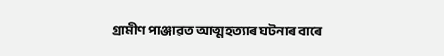গ্ৰামীণ পাঞ্জাৱত আত্মহত্যাৰ ঘটনাৰ বাৰে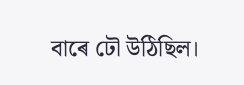বাৰে ঢৌ উঠিছিল।